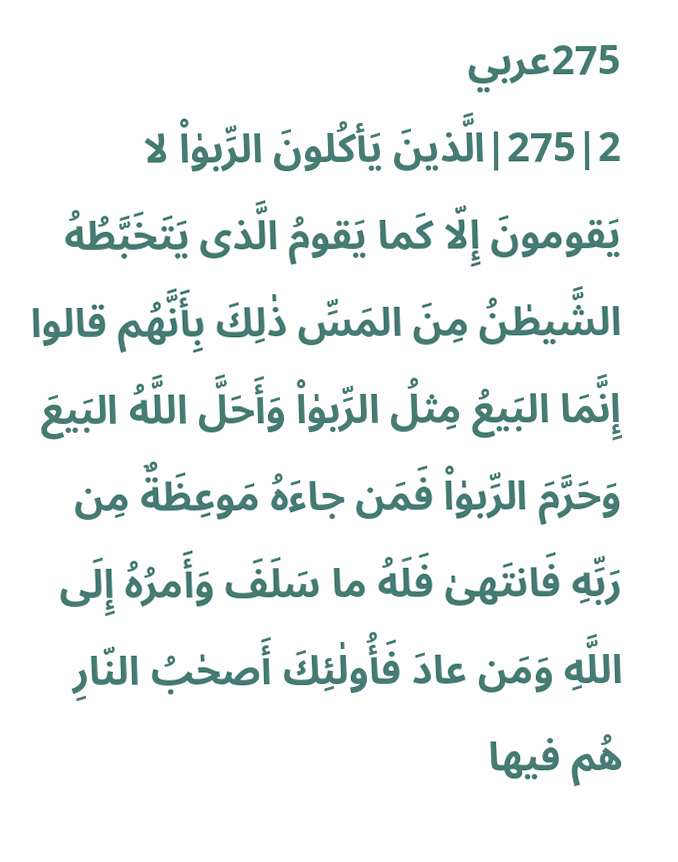275عربي
2|275|الَّذينَ يَأكُلونَ الرِّبوٰا۟ لا يَقومونَ إِلّا كَما يَقومُ الَّذى يَتَخَبَّطُهُ الشَّيطٰنُ مِنَ المَسِّ ذٰلِكَ بِأَنَّهُم قالوا إِنَّمَا البَيعُ مِثلُ الرِّبوٰا۟ وَأَحَلَّ اللَّهُ البَيعَ وَحَرَّمَ الرِّبوٰا۟ فَمَن جاءَهُ مَوعِظَةٌ مِن رَبِّهِ فَانتَهىٰ فَلَهُ ما سَلَفَ وَأَمرُهُ إِلَى اللَّهِ وَمَن عادَ فَأُولٰئِكَ أَصحٰبُ النّارِ هُم فيها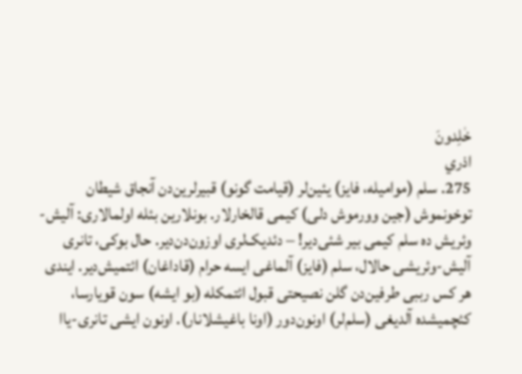خٰلِدونَ
اذري
275. سلم (موامیله، فایز) یئین‌لر (قیامت گونو) قبیرلرین‌دن آنجاق شیطان توخونموش (جین وورموش دلی) کیمی قالخارلار. بونلارین بئله اولما‌لاری: آلیش-وئریش ده سلم کیمی بیر شئی‌دیر! – دئدیک‌لری اوزون‌دن‌دیر. حال بوکی، تانری آلیش-وئریشی حالال، سلم (فایز) آلماغی ایسه حرام (قاداغان) ائتمیش‌دیر. ایندی هر کس رببی طرفین‌دن گلن نصیحتی قبول ائتمکله (بو ایشه) سون قویارسا، کئچمیشده آلدیغی (سلم‌لر) اونون‌دور (اونا باغیشلانار). اونون ایشی تانری-یاا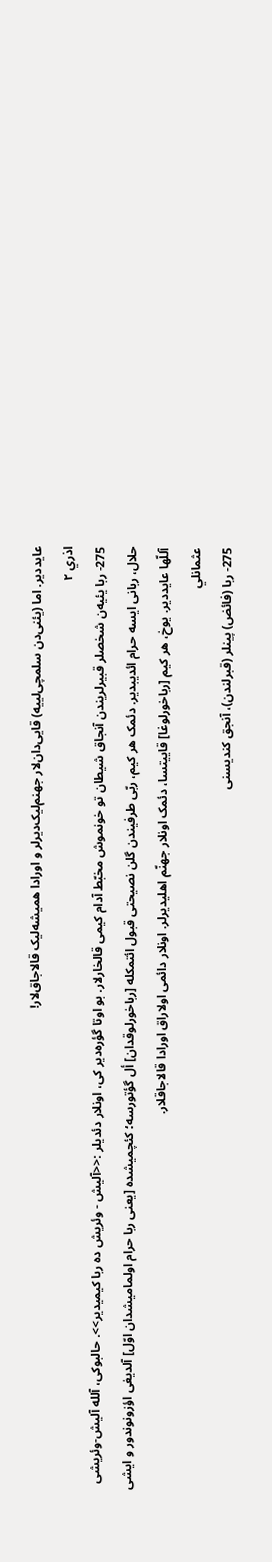عایددیر. اما (یئنی‌دن سلمچی‌لییه) قایی‌دان‌لار جهنم‌لیک‌دیرلر و اورادا همیشه‌لیک قالا‌جاق‌لار!
اذري ٢
275- ربا یئیه‌ن شخصلر قبیرلریندن آنجاق شیطان تو خونموش مخبّط آدام کیمی قالخارلار. بو اوتا گؤره‌دیر کی، اونلار دئدیلر :<<آلیش - وئریش ده ربا کیمیدیر>>. حالبوکی، آلله آلیش-وئریشی حلال، ربانی ایسه حرام ائدیبدیر. دئمک هر کیم، ربّی طرفیندن گلن نصیحتی قبول ائتمکله [رباخورلوقدان] أل گؤتورسه؛ کئچمیشده [یعنی ربا حرام اولمامیشدان اوّل] آلدیغی اؤزونوندور و ایشی آللّها عایددیر. یوخ، هر کیم [رباخورلوغا] قاییتسا، دئمک اونلار جهنّم اهلیدیرلر. اونلار دائمی اولاراق اورادا قالاجاقلار.
عثمانلي
275- ربا (فائض) پینلر (قبرلندن)، آنجق کندیسنی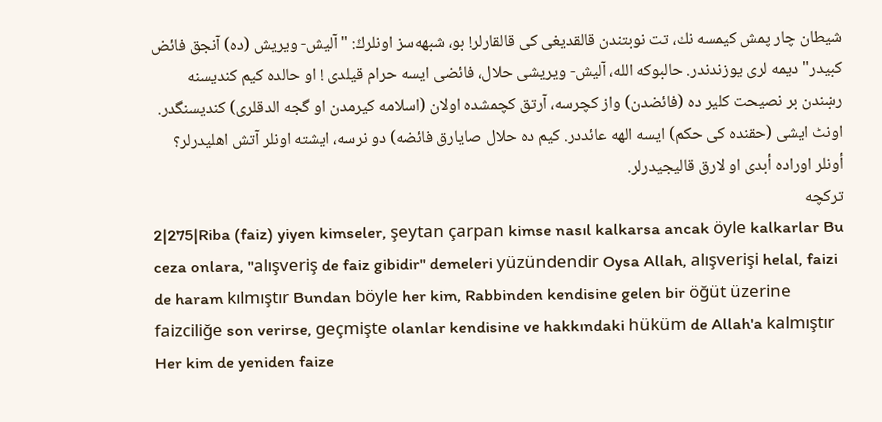شیطان چار پمش کیمسه نك، تت نوبتندن قالقدیغی کی قالقارلر! بو، شبهه‌سز اونلرڭ: " آلیش- ویریش (ده) آنجق فائض کبیدر" ديمه لری يوزندندر. حالبوکه الله، آلیش- ویریشی حلال، فائضی ایسه حرام قیلدی ! او حالده کیم کندیسنه رښندن بر نصیحت کلير ده (فائضدن) واز کچرسه، آرتق کچمشده اولان (اسلامه کیرمدن او گجه الدقلری) کندیسنگدر. اونٹ ایشی (حقندہ کی حکم) ایسه الهه عائددر. کیم ده حلال صايارق فائضه) دو نرسه، ایشته اونلر آتش اهلیدرلر؟ أونلر اوراده أبدى او لارق قالیجیدرلر.
ترکچە
2|275|Riba (faiz) yiyen kimseler, şeytan çarpan kimse nasıl kalkarsa ancak öyle kalkarlar Bu ceza onlara, "alışveriş de faiz gibidir" demeleri yüzündendir Oysa Allah, alışverişi helal, faizi de haram kılmıştır Bundan böyle her kim, Rabbinden kendisine gelen bir öğüt üzerine faizciliğe son verirse, geçmişte olanlar kendisine ve hakkındaki hüküm de Allah'a kalmıştır Her kim de yeniden faize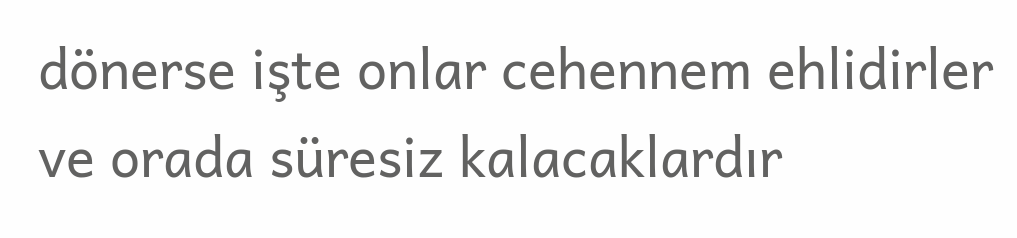dönerse işte onlar cehennem ehlidirler ve orada süresiz kalacaklardır